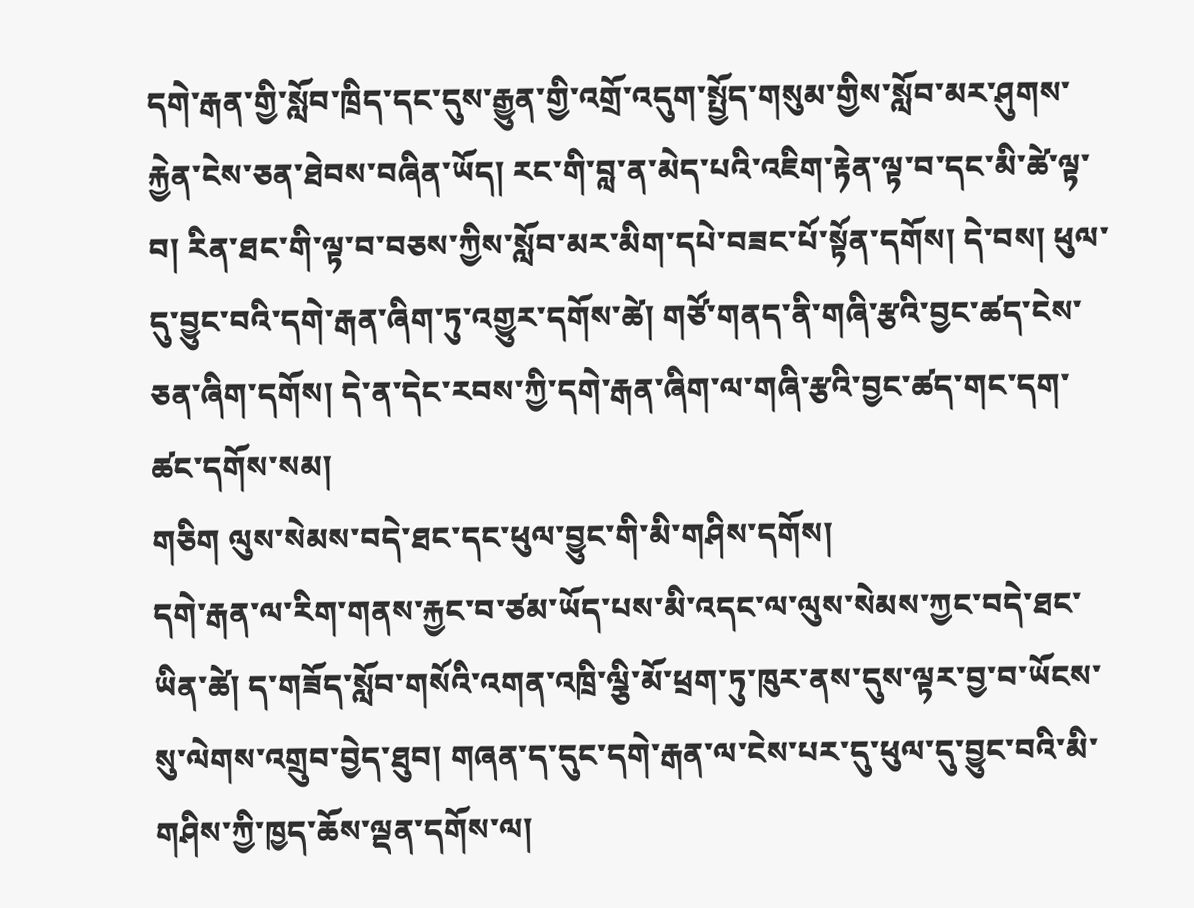དགེ་རྒན་གྱི་སློབ་ཁྲིད་དང་དུས་རྒྱུན་གྱི་འགྲོ་འདུག་སྤྱོད་གསུམ་གྱིས་སློབ་མར་ཤུགས་རྐྱེན་ངེས་ཅན་ཐེབས་བཞིན་ཡོད། རང་གི་བླ་ན་མེད་པའི་འཇིག་རྟེན་ལྟ་བ་དང་མི་ཚེ་ལྟ་བ། རིན་ཐང་གི་ལྟ་བ་བཅས་ཀྱིས་སློབ་མར་མིག་དཔེ་བཟང་པོ་སྟོན་དགོས། དེ་བས། ཕུལ་དུ་བྱུང་བའི་དགེ་རྒན་ཞིག་ཏུ་འགྱུར་དགོས་ཚེ། གཙོ་གནད་ནི་གཞི་རྩའི་བྱང་ཚད་ངེས་ཅན་ཞིག་དགོས། དེ་ན་དེང་རབས་ཀྱི་དགེ་རྒན་ཞིག་ལ་གཞི་རྩའི་བྱང་ཚད་གང་དག་ཚང་དགོས་སམ།
གཅིག ལུས་སེམས་བདེ་ཐང་དང་ཕུལ་བྱུང་གི་མི་གཤིས་དགོས།
དགེ་རྒན་ལ་རིག་གནས་རྐྱང་བ་ཙམ་ཡོད་པས་མི་འདང་ལ་ལུས་སེམས་ཀྱང་བདེ་ཐང་ཡིན་ཚེ། ད་གཟོད་སློབ་གསོའི་འགན་འཁྲི་ལྕི་མོ་ཕྲག་ཏུ་ཁུར་ནས་དུས་ལྟར་བྱ་བ་ཡོངས་སུ་ལེགས་འགྲུབ་བྱེད་ཐུབ། གཞན་ད་དུང་དགེ་རྒན་ལ་ངེས་པར་དུ་ཕུལ་དུ་བྱུང་བའི་མི་གཤིས་ཀྱི་ཁྱད་ཆོས་ལྡན་དགོས་ལ།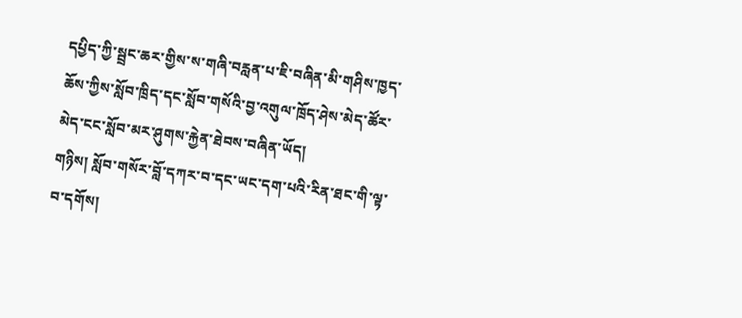དཔྱིད་ཀྱི་སྦྲང་ཆར་གྱིས་ས་གཞི་བརླན་པ་ཇི་བཞིན་མི་གཤིས་ཁྱད་ཆོས་ཀྱིས་སློབ་ཁྲིད་དང་སློབ་གསོའི་བྱ་འགུལ་ཁྲོད་ཤེས་མེད་ཚོར་མེད་ངང་སློབ་མར་ཤུགས་རྐྱེན་ཐེབས་བཞིན་ཡོད།
གཉིས། སློབ་གསོར་བློ་དཀར་བ་དང་ཡང་དག་པའི་རིན་ཐང་གི་ལྟ་བ་དགོས།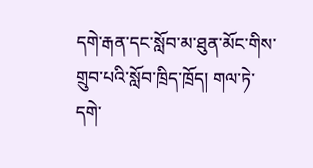དགེ་རྒན་དང་སློབ་མ་ཐུན་མོང་གིས་གྲུབ་པའི་སློབ་ཁྲིད་ཁྲོད། གལ་ཏེ་དགེ་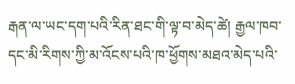རྒན་ལ་ཡང་དག་པའི་རིན་ཐང་གི་ལྟ་བ་མེད་ཚེ། རྒྱལ་ཁབ་དང་མི་རིགས་ཀྱི་མ་འོངས་པའི་ཁ་ཕྱོགས་མཐའ་མེད་པའི་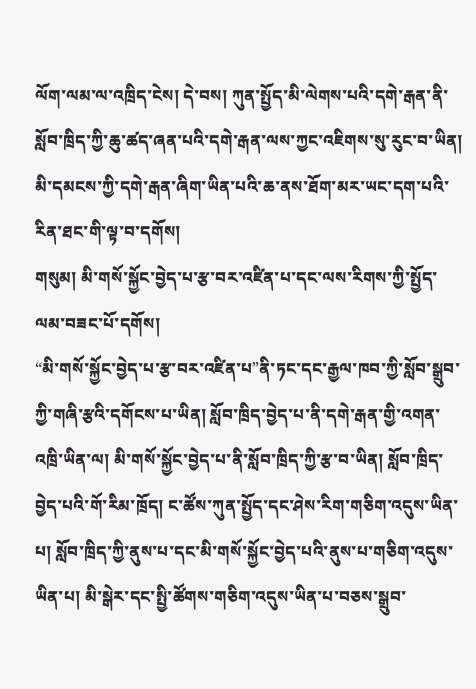ལོག་ལམ་ལ་འཁྲིད་ངེས། དེ་བས། ཀུན་སྤྱོད་མི་ལེགས་པའི་དགེ་རྒན་ནི་སློབ་ཁྲིད་ཀྱི་ཆུ་ཚད་ཞན་པའི་དགེ་རྒན་ལས་ཀྱང་འཇིགས་སུ་རུང་བ་ཡིན། མི་དམངས་ཀྱི་དགེ་རྒན་ཞིག་ཡིན་པའི་ཆ་ནས་ཐོག་མར་ཡང་དག་པའི་རིན་ཐང་གི་ལྟ་བ་དགོས།
གསུམ། མི་གསོ་སྐྱོང་བྱེད་པ་རྩ་བར་འཛིན་པ་དང་ལས་རིགས་ཀྱི་སྤྱོད་ལམ་བཟང་པོ་དགོས།
“མི་གསོ་སྐྱོང་བྱེད་པ་རྩ་བར་འཛིན་པ”ནི་ཏང་དང་རྒྱལ་ཁབ་ཀྱི་སློབ་སྒྲུབ་ཀྱི་གཞི་རྩའི་དགོངས་པ་ཡིན། སློབ་ཁྲིད་བྱེད་པ་ནི་དགེ་རྒན་གྱི་འགན་འཁྲི་ཡིན་ལ། མི་གསོ་སྐྱོང་བྱེད་པ་ནི་སློབ་ཁྲིད་ཀྱི་རྩ་བ་ཡིན། སློབ་ཁྲིད་བྱེད་པའི་གོ་རིམ་ཁྲོད། ང་ཚོས་ཀུན་སྤྱོད་དང་ཤེས་རིག་གཅིག་འདུས་ཡིན་པ། སློབ་ཁྲིད་ཀྱི་ནུས་པ་དང་མི་གསོ་སྐྱོང་བྱེད་པའི་ནུས་པ་གཅིག་འདུས་ཡིན་པ། མི་སྒེར་དང་སྤྱི་ཚོགས་གཅིག་འདུས་ཡིན་པ་བཅས་སྒྲུབ་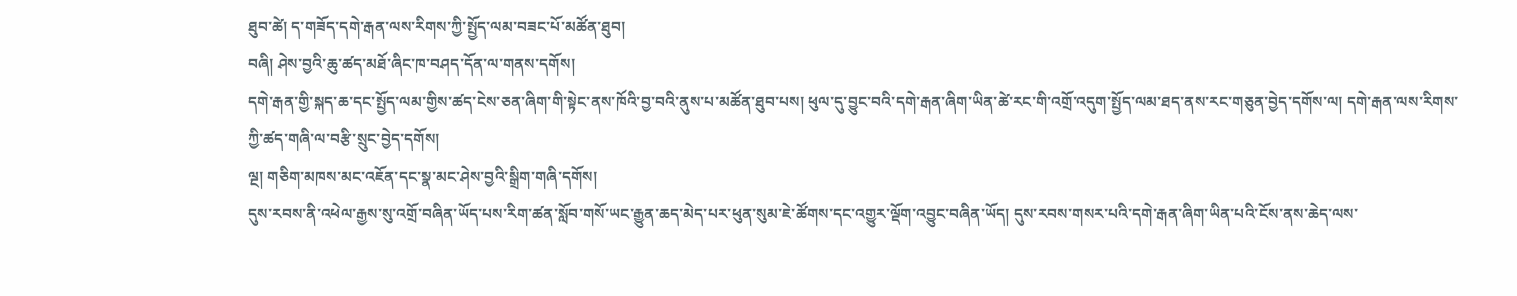ཐུབ་ཚེ། ད་གཟོད་དགེ་རྒན་ལས་རིགས་ཀྱི་སྤྱོད་ལམ་བཟང་པོ་མཚོན་ཐུབ།
བཞི། ཤེས་བྱའི་ཆུ་ཚད་མཐོ་ཞིང་ཁ་བཤད་དོན་ལ་གནས་དགོས།
དགེ་རྒན་གྱི་སྐད་ཆ་དང་སྤྱོད་ལམ་གྱིས་ཚད་ངེས་ཅན་ཞིག་གི་སྟེང་ནས་ཁོའི་བྱ་བའི་ནུས་པ་མཚོན་ཐུབ་པས། ཕུལ་དུ་བྱུང་བའི་དགེ་རྒན་ཞིག་ཡིན་ཚེ་རང་གི་འགྲོ་འདུག་སྤྱོད་ལམ་ཐད་ནས་རང་གཅུན་བྱེད་དགོས་ལ། དགེ་རྒན་ལས་རིགས་ཀྱི་ཚད་གཞི་ལ་བརྩི་སྲུང་བྱེད་དགོས།
ལྔ། གཅིག་མཁས་མང་འཇོན་དང་སྣ་མང་ཤེས་བྱའི་སྒྲིག་གཞི་དགོས།
དུས་རབས་ནི་འཕེལ་རྒྱས་སུ་འགྲོ་བཞིན་ཡོད་པས་རིག་ཚན་སློབ་གསོ་ཡང་རྒྱུན་ཆད་མེད་པར་ཕུན་སུམ་ཇེ་ཚོགས་དང་འགྱུར་ལྡོག་འབྱུང་བཞིན་ཡོད། དུས་རབས་གསར་པའི་དགེ་རྒན་ཞིག་ཡིན་པའི་ངོས་ནས་ཆེད་ལས་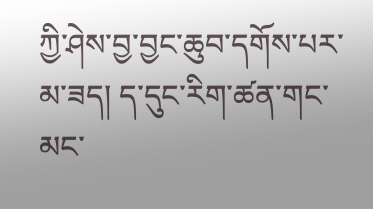ཀྱི་ཤེས་བྱ་བྱང་ཆུབ་དགོས་པར་མ་ཟད། ད་དུང་རིག་ཚན་གང་མང་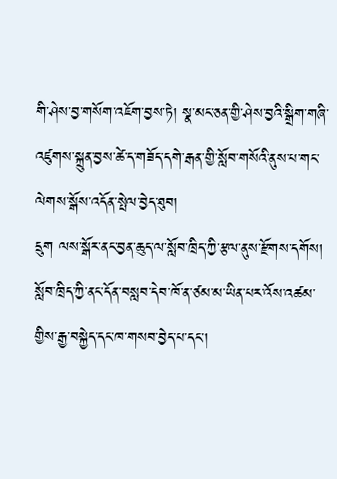གི་ཤེས་བྱ་གསོག་འཇོག་བྱས་ཏེ། སྣ་མང་ཅན་གྱི་ཤེས་བྱའི་སྒྲིག་གཞི་འཛུགས་སྐྲུན་བྱས་ཚེ་ད་གཟོད་དགེ་རྒན་གྱི་སློབ་གསོའི་ནུས་པ་གང་ལེགས་སྒོས་འདོན་སྤེལ་བྱེད་ཐུབ།
དྲུག ལས་སྒོར་ནང་བྱན་ཆུད་ལ་སློབ་ཁྲིད་ཀྱི་རྩལ་ནུས་རྫོགས་དགོས།
སློབ་ཁྲིད་ཀྱི་ནང་དོན་བསླབ་དེབ་ཁོ་ན་ཙམ་མ་ཡིན་པར་འོས་འཚམ་གྱིས་རྒྱ་བསྐྱེད་དང་ཁ་གསབ་བྱེད་པ་དང་།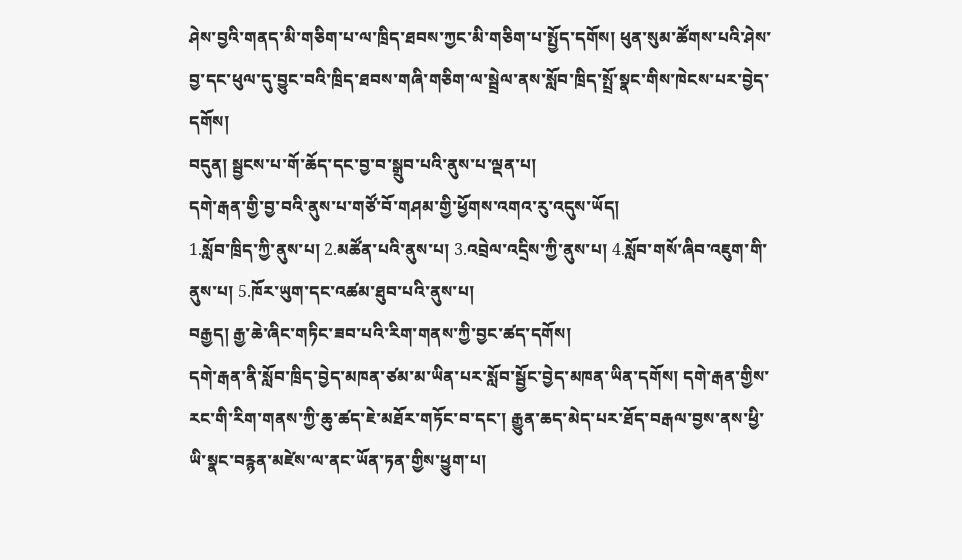ཤེས་བྱའི་གནད་མི་གཅིག་པ་ལ་ཁྲིད་ཐབས་ཀྱང་མི་གཅིག་པ་སྤྱོད་དགོས། ཕུན་སུམ་ཚོགས་པའི་ཤེས་བྱ་དང་ཕུལ་དུ་བྱུང་བའི་ཁྲིད་ཐབས་གཞི་གཅིག་ལ་སྦྲེལ་ནས་སློབ་ཁྲིད་སྤྲོ་སྣང་གིས་ཁེངས་པར་བྱེད་དགོས།
བདུན། སྦྱངས་པ་གོ་ཆོད་དང་བྱ་བ་སྒྲུབ་པའི་ནུས་པ་ལྡན་པ།
དགེ་རྒན་གྱི་བྱ་བའི་ནུས་པ་གཙོ་བོ་གཤམ་གྱི་ཕྱོགས་འགའ་རུ་འདུས་ཡོད།
1.སློབ་ཁྲིད་ཀྱི་ནུས་པ། 2.མཚོན་པའི་ནུས་པ། 3.འབྲེལ་འདྲིས་ཀྱི་ནུས་པ། 4.སློབ་གསོ་ཞིབ་འཇུག་གི་ནུས་པ། 5.ཁོར་ཡུག་དང་འཚམ་ཐུབ་པའི་ནུས་པ།
བརྒྱད། རྒྱ་ཆེ་ཞིང་གཏིང་ཟབ་པའི་རིག་གནས་ཀྱི་བྱང་ཚད་དགོས།
དགེ་རྒན་ནི་སློབ་ཁྲིད་བྱེད་མཁན་ཙམ་མ་ཡིན་པར་སློབ་སྦྱོང་བྱེད་མཁན་ཡིན་དགོས། དགེ་རྒན་གྱིས་རང་གི་རིག་གནས་ཀྱི་ཆུ་ཚད་ཇེ་མཐོར་གཏོང་བ་དང་། རྒྱུན་ཆད་མེད་པར་ཐོད་བརྒལ་བྱས་ནས་ཕྱི་ཡི་སྣང་བརྙན་མཛེས་ལ་ནང་ཡོན་ཏན་གྱིས་ཕྱུག་པ།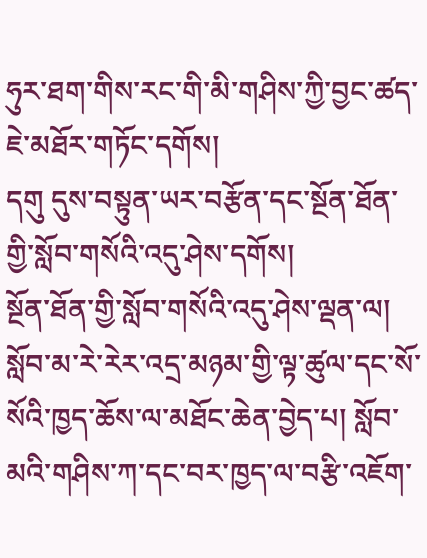ཧུར་ཐག་གིས་རང་གི་མི་གཤིས་ཀྱི་བྱང་ཚད་ཇེ་མཐོར་གཏོང་དགོས།
དགུ དུས་བསྟུན་ཡར་བརྩོན་དང་སྔོན་ཐོན་གྱི་སློབ་གསོའི་འདུ་ཤེས་དགོས།
སྔོན་ཐོན་གྱི་སློབ་གསོའི་འདུ་ཤེས་ལྡན་ལ། སློབ་མ་རེ་རེར་འདྲ་མཉམ་གྱི་ལྟ་ཚུལ་དང་སོ་སོའི་ཁྱད་ཆོས་ལ་མཐོང་ཆེན་བྱེད་པ། སློབ་མའི་གཤིས་ཀ་དང་བར་ཁྱད་ལ་བརྩི་འཇོག་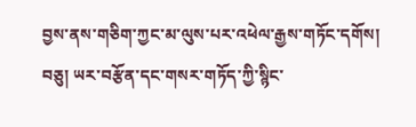བྱས་ནས་གཅིག་ཀྱང་མ་ལུས་པར་འཕེལ་རྒྱས་གཏོང་དགོས།
བཅུ། ཡར་བརྩོན་དང་གསར་གཏོད་ཀྱི་སྙིང་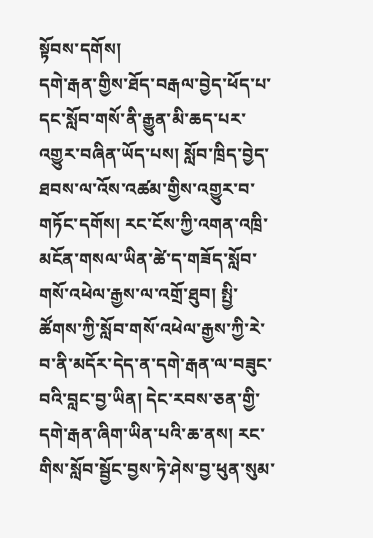སྟོབས་དགོས།
དགེ་རྒན་གྱིས་ཐོད་བརྒལ་བྱེད་ཕོད་པ་དང་སློབ་གསོ་ནི་རྒྱུན་མི་ཆད་པར་འགྱུར་བཞིན་ཡོད་པས། སློབ་ཁྲིད་བྱེད་ཐབས་ལ་འོས་འཚམ་གྱིས་འགྱུར་བ་གཏོང་དགོས། རང་ངོས་ཀྱི་འགན་འཁྲི་མངོན་གསལ་ཡིན་ཚེ་ད་གཟོད་སློབ་གསོ་འཕེལ་རྒྱས་ལ་འགྲོ་ཐུབ། སྤྱི་ཚོགས་ཀྱི་སློབ་གསོ་འཕེལ་རྒྱས་ཀྱི་རེ་བ་ནི་མདོར་དེད་ན་དགེ་རྒན་ལ་བཟུང་བའི་བླང་བྱ་ཡིན། དེང་རབས་ཅན་གྱི་དགེ་རྒན་ཞིག་ཡིན་པའི་ཆ་ནས། རང་གིས་སློབ་སྦྱོང་བྱས་ཏེ་ཤེས་བྱ་ཕུན་སུམ་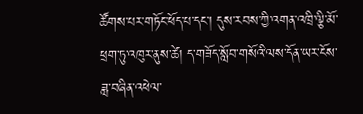ཚོགས་པར་གཏོང་ཕོད་པ་དང་། དུས་རབས་ཀྱི་འགན་འཁྲི་ལྕི་མོ་ཕྲག་ཏུ་འཁུར་ནུས་ཚེ། ད་གཟོད་སློབ་གསོའི་ལས་དོན་ཡར་ངོས་ཟླ་བཞིན་འཕེལ་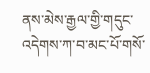ནས་མེས་རྒྱལ་གྱི་གདུང་འདེགས་ཀ་བ་མང་པོ་གསོ་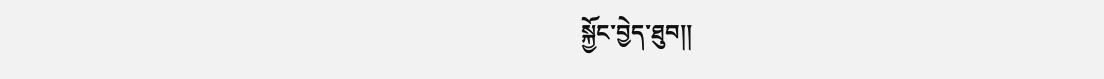སྐྱོང་བྱེད་ཐུབ།།